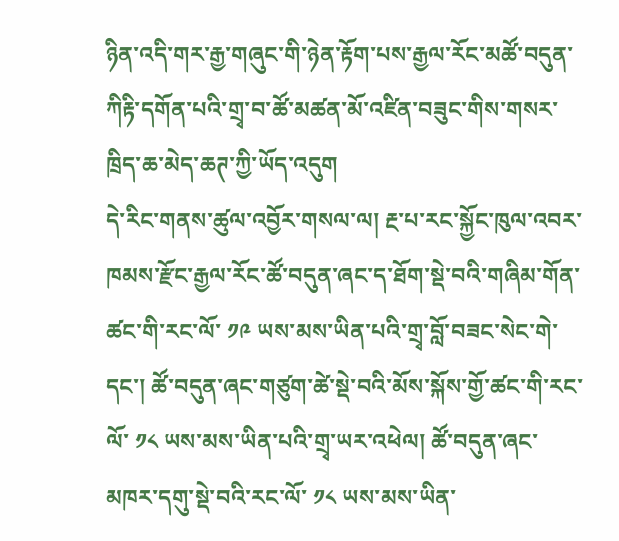ཉིན་འདི་གར་རྒྱ་གཞུང་གི་ཉེན་རྟོག་པས་རྒྱལ་རོང་མཚོ་བདུན་ཀིརྟི་དགོན་པའི་གྲྭ་བ་ཚོ་མཚན་མོ་འཛིན་བཟུང་གིས་གསར་ཁྲིད་ཆ་མེད་ཆཊ་ཀྱི་ཡོད་འདུག
དེ་རིང་གནས་ཚུལ་འབྱོར་གསལ་ལ། རྔ་པ་རང་སྐྱོང་ཁུལ་འབར་ཁམས་རྫོང་རྒྱལ་རོང་ཚོ་བདུན་ཞང་ད་ཐོག་སྡེ་བའི་གཞིམ་གོན་ཚང་གི་རང་ལོ་ ༡༩ ཡས་མས་ཡིན་པའི་གྲྭ་བློ་བཟང་སེང་གེ་དང་། ཚོ་བདུན་ཞང་གཙུག་ཚེ་སྡེ་བའི་མོས་སྐོས་གྱོ་ཚང་གི་རང་ལོ་ ༡༨ ཡས་མས་ཡིན་པའི་གྲྭ་ཡར་འཕེལ། ཚོ་བདུན་ཞང་མཁར་དགུ་སྡེ་བའི་རང་ལོ་ ༡༨ ཡས་མས་ཡིན་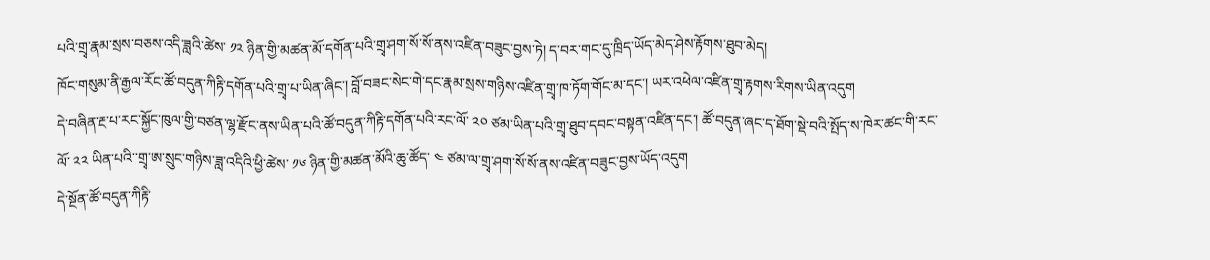པའི་གྲྭ་རྣམ་སྲས་བཅས་འདི་ཟླའི་ཚེས་ ༡༢ ཉིན་གྱི་མཚན་མོ་དགོན་པའི་གྲྭ་ཤག་སོ་སོ་ནས་འཛིན་བཟུང་བྱས་ཏེ། ད་བར་གང་དུ་ཁྲིད་ཡོད་མེད་ཤེས་རྟོགས་ཐུབ་མེད།
ཁོང་གསུམ་ནི་རྒྱལ་རོང་ཚོ་བདུན་ཀིརྟི་དགོན་པའི་གྲྭ་པ་ཡིན་ཞིང་། བློ་བཟང་སེང་གེ་དང་རྣམ་སྲས་གཉིས་འཛིན་གྲྭ་ཁ་ཏོག་གོང་མ་དང་། ཡར་འཕེལ་འཛིན་གྲྭ་རྟགས་རིགས་ཡིན་འདུག
དེ་བཞིན་རྔ་པ་རང་སྐྱོང་ཁུལ་གྱི་བཙན་ལྷ་རྫོང་ནས་ཡིན་པའི་ཚོ་བདུན་ཀིརྟི་དགོན་པའི་རང་ལོ་ ༢༠ ཙམ་ཡིན་པའི་གྲྭ་ཐུབ་དབང་བསྟན་འཛིན་དང་། ཚོ་བདུན་ཞང་ད་ཐོག་སྡེ་བའི་སྤོད་ས་ཁེར་ཚང་གི་རང་ལོ་ ༢༢ ཡིན་པའི་་གྲྭ་ཨ་སྲུང་གཉིས་ཟླ་འདིའི་ཕྱི་ཚེས་ ༡༦ ཉིན་གྱི་མཚན་མོའི་ཆུ་ཚོད་ ༤ ཙམ་ལ་གྲྭ་ཤག་སོ་སོ་ནས་འཛིན་བཟུང་བྱས་ཡོད་འདུག
དེ་སྔོན་ཚོ་བདུན་ཀིརྟི་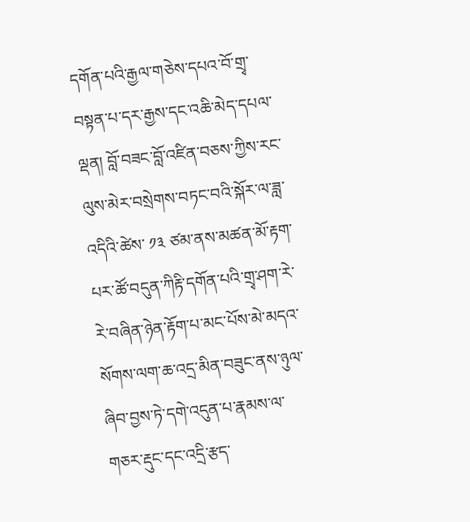དགོན་པའི་རྒྱལ་གཅེས་དཔའ་བོ་གྲྭ་བསྟན་པ་དར་རྒྱས་དང་འཆི་མེད་དཔལ་ལྡན། བློ་བཟང་བློ་འཛིན་བཅས་ཀྱིས་རང་ལུས་མེར་བསྲེགས་བཏང་བའི་སྐོར་ལ་ཟླ་འདིའི་ཚེས་ ༡༣ ཙམ་ནས་མཚན་མོ་རྟག་པར་ཚོ་བདུན་ཀིརྟི་དགོན་པའི་གྲྭ་ཤག་རེ་རེ་བཞིན་ཉེན་རྟོག་པ་མང་པོས་མེ་མདའ་སོགས་ལག་ཆ་འདྲ་མིན་བཟུང་ནས་ཉུལ་ཞིབ་བྱས་ཏེ་དགེ་འདུན་པ་རྣམས་ལ་གཅར་རྡུང་དང་འདྲི་རྩད་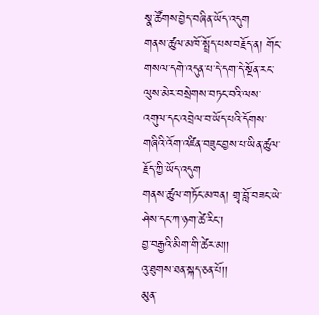སྣ་ཚོགས་བྱེད་བཞིན་ཡོད་འདུག
གནས་ཚུལ་མཁོ་སྤྲོད་པས་བརྗོད་ན། གོང་གསལ་དགེ་འདུན་པ་དེ་དག་དེ་སྔོན་རང་ལུས་མེར་བསྲེགས་བཏང་བའི་ལས་འགུལ་དང་འབྲེལ་བ་ཡོད་པའི་དོགས་གཞིའི་འོག་འཛིན་བཟུང་བྱས་པ་ཡིན་ཚུལ་རྗོད་ཀྱི་ཡོད་འདུག
གནས་ཚུལ་གཏོང་མཁན། གྲྭ་བློ་བཟང་ཡེ་ཤེས་དང་ཀ་ཉག་ཚེ་རིང་།
བྱ་བརྒྱའི་མིག་གི་ཚེར་མ།།
འུ་ཐུགས་ཐན་སྐད་ཅན་པོ།།
མུན་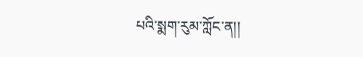པའི་སྨག་རུམ་ཀློང་ན།།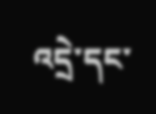འདྲེ་དང་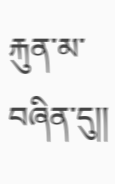རྐུན་མ་བཞིན་དུ།།